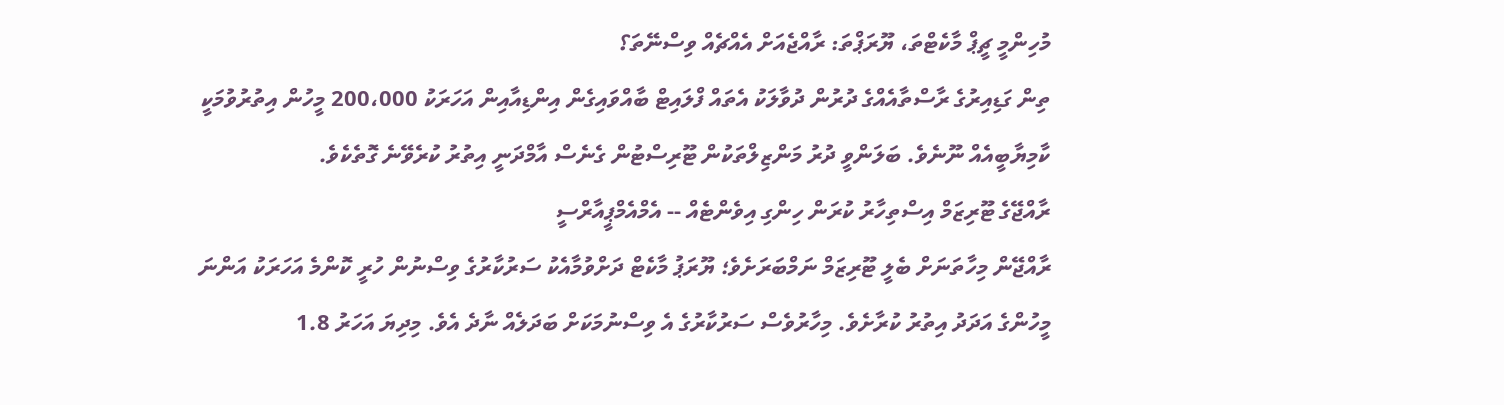މުހިންމީ ޗީޕް މާކެޓްތަ، ޔޫރަޕްތަ: ރާއްޖެއަށް އެއްޗެއް ވިސްނޭތަ؟
ތިން ގަޑިއިރުގެ ރާސްތާއެއްގެ ދުރުން ދުވާލަކު އެތައް ފްލައިޓް ބާއްވައިގެން އިންޑިއާއިން އަހަރަކު 200،000 މީހުން އިތުރުވުމަކީ ކާމިޔާބީއެއް ނޫނެވެ. ބަލަންވީ ދުރު މަންޒިލްތަކުން ޓޫރިސްޓުން ގެނެސް އާމްދަނީ އިތުރު ކުރެވޭނެ ގޮތެކެވެ.
ރާއްޖޭގެ ޓޫރިޒަމް އިސްތިހާރު ކުރަން ހިންގި އިވެންޓެއް -- އެމްއެމްޕީއާރްސީ
ރާއްޖޭން މިހާތަނަށް ބެލީ ޓޫރިޒަމް ނަމްބަރަށެވެ؛ ޔޫރަޕު މާކެޓް ދަށްވުމާއެކު ސަރުކާރުގެ ވިސްނުން ހުރީ ކޮންމެ އަހަރަކު އަންނަ މީހުންގެ އަދަދު އިތުރު ކުރާށެވެ. މިހާރުވެސް ސަރުކާރުގެ އެ ވިސްނުމަކަށް ބަދަލެއް ނާދެ އެވެ. މިދިޔަ އަހަރު 1.8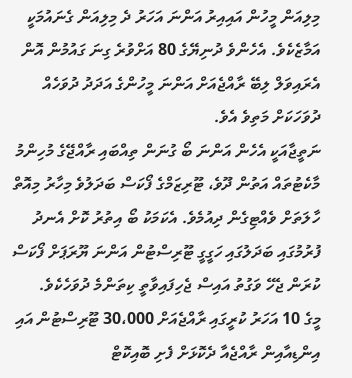މިލިއަން މީހުން އައިއިރު އަންނަ އަހަރު ދެ މިލިއަން ގެނައުމަކީ އަމާޒެކެވެ. އެހެންވެ ދުނިޔޭގެ 80 އަށްވުރެ ގިނަ ގައުމުން އޮން އެރައިވަލް ލިބޭ ރާއްޖެއަށް އަންނަ މީހުންގެ އަދަދު ދުވަހެއް ދުވަހަކަށް މަތިވެ އެވެ.
ނަތީޖާއަކީ އެހެން އަންނަ ބޯ ގުނަން ތިއްބައި ރާއްޖޭގެ މުހިންމު މާކެޓުތައް އަތުން ދޫވެ، ޓޫރިޒަމްގެ ފޯކަސް ބަދަލުވެ މިހާރު މިއޮތް ހާލަތަށް ވެއްޓިގެން ދިއުމެވެ. އެކަމަކު ބޯ އިތުރު ކޮށް އެނދު ފުރުމުގައި ބަދަލުގައި ހަގީގީ ޓޫރިސްޓުން އަންނަ ޔޫރަޕަށް ފޯކަސް ކުރަން ޖެހޭ ވަގުތު އައިސް ޖެހިފައިވާތީ ކިތަންމެ ދުވަހެކެވެ.
މީގެ 10 އަހަރު ކުރީގައި ރާއްޖެއަށް 30،000 ޓޫރިސްޓުން އައި އިންޑިއާއިން ރާއްޖެއާ ދެކޮޅަށް ފެށި ބޮއިކޮޓް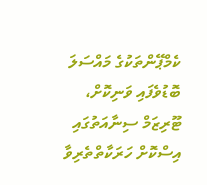ކެމްޕޭންތަކުގެ މައްސަލަ ބޮޑުވެފައި ވަނިކޮށް، ޓޫރިޒަމް ސިނާއަތުގައި އިސްކޮށް ހަރަކާތްތެރިވާ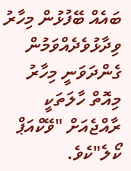ބައެއް ބޭފުޅުން މިހާރު ވިދާޅުވެދެއްވަމުން ގެންދަވަނީ މިހާރު މިއޮތް ހާލަތަކީ ރާއްޖެއަށް "ވޭކްއަޕް ކޯލެ"ކެވެ.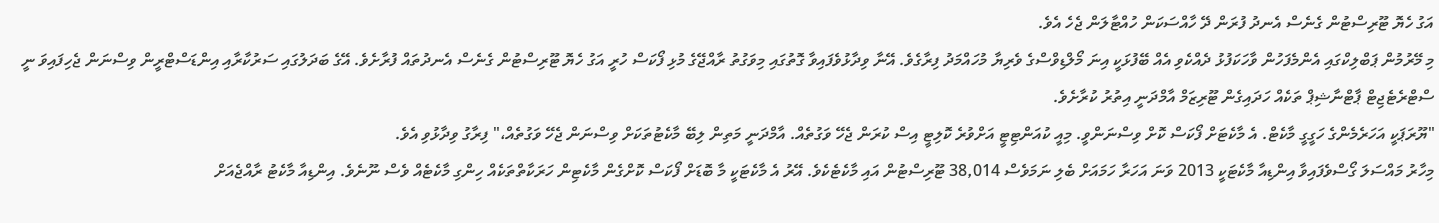އަގު ހެޔޮ ޓޫރިސްޓުން ގެނެސް އެނދު ފުރަން ދޭ ހާއްސަކަން ހުއްޓާލަން ޖެހެ އެވެ.
މި މޭރުމުން ޕަބްލިކްގައި އެންމެފަހުން ވާހަކަފުޅު ދެއްކެވި އެއް ބޭފުޅަކީ އިނަ މޯލްޑިވްސްގެ ވެރިޔާ މުހައްމަދު ފިރާގެވެ. އޭނާ ވިދާޅުވެފައިވާ ގޮތުގައި މިވަގުތު ރާއްޖޭގެ މުޅި ފޯކަސް ހުރީ އަގު ހެޔޮ ޓޫރިސްޓުން ގެނެސް އެނދުތައް ފުރާށެވެ. އޭގެ ބަދަލުގައި ސަރުކާރާއި އިންޑަސްޓްރީން ވިސްނަން ޖެހިފައިވަ ނީ ސްޓްރެޓެޖިޓް ޕާޓްނާޝިޕް ތަކެއް ހަދައިގެން ޓޫރިޒަމް އާމްދަނީ އިތުރު ކުރާށެވެ.
"ޔޫރަޕަކީ އަހަރެމެންގެ ހަގީގީ މާކެޓް. އެ މާކެޓަށް ފޯކަސް ކޮށް ވިސްނަންވީ. މިއީ ކުއަންޓިޓީ އަށްވުރެ ކޮލިޓީ އިސް ކުރަން ޖެހޭ ވަގުތެއް. އާމްދަނީ މަތިން ލިބޭ މާކެޓުތަކަށް ވިސްނަން ޖެހޭ ވަގުތެއް،" ފިރާގު ވިދާޅުވި އެވެ.
މިހާރު މައްސަލަ ގޯސްވެފައިވާ އިންޑިއާ މާކެޓަކީ 2013 ވަނަ އަހަރާ ހަމައަށް ބެލި ނަމަވެސް 38,014 ޓޫރިސްޓުން އައި މާކެޓެކެވެ. އޭރު އެ މާކެޓަކީ މާ ބޮޑަށް ފޯކަސް ކޮށްގެން މާކެޓިން ހަރަކާތްތަކެއް ހިންގި މާކެޓެއް ވެސް ނޫނެވެ. އިންޑިއާ މާކެޓު ރާއްޖެއަށް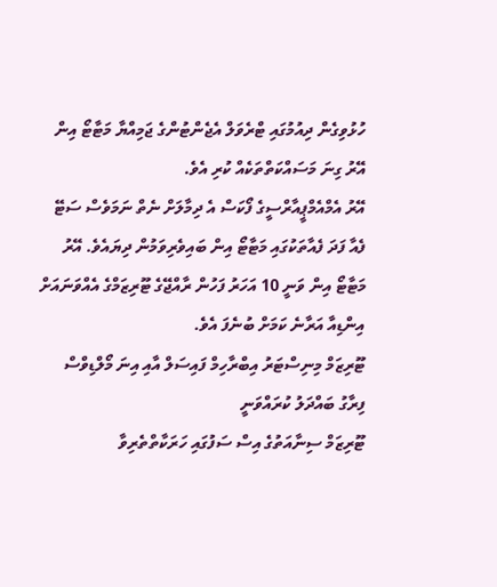ހުޅުވިގެން ދިއުމުގައި ޓްރެވަލް އެޖެންޓުންގެ ޖަމިއްޔާ މަޓާޓޯ އިން އޭރު ގިނަ މަސައްކަތްތަކެއް ކުރި އެވެ.
އޭރު އެމްއެމްޕީއާރްސީގެ ފޯކަސް އެ ދިމާލަށް ނެތް ނަމަވެސް ސަޓޭ ފެއާ ފަދަ ފެއާތަކުގައި މަޓާޓޯ އިން ބައިވެރިވަމުން ދިޔައެވެ. އޭރު މަޓާޓޯ އިން ވަނީ 10 އަހަރު ފަހުން ރާއްޖޭގެ ޓޫރިޒަމްގެ އެއްވަނައަށް އިންޑިއާ އަރާނެ ކަމަށް ބުނެފަ އެވެ.
ޓޫރިޒަމް މިނިސްޓަރު އިބްރާހިމް ފައިސަލް އާއި އިނަ މޯލްޑިވްސް ފިރާގު ބައްދަލު ކުރައްވަނީ
ޓޫރިޒަމް ސިނާއަތުގެ އިސް ސަފުގައި ހަރަކާތްތެރިވާ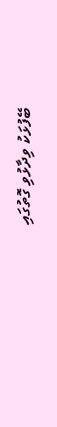ބޭފުޅަކު ވިދާޅުވި ގޮތުގައި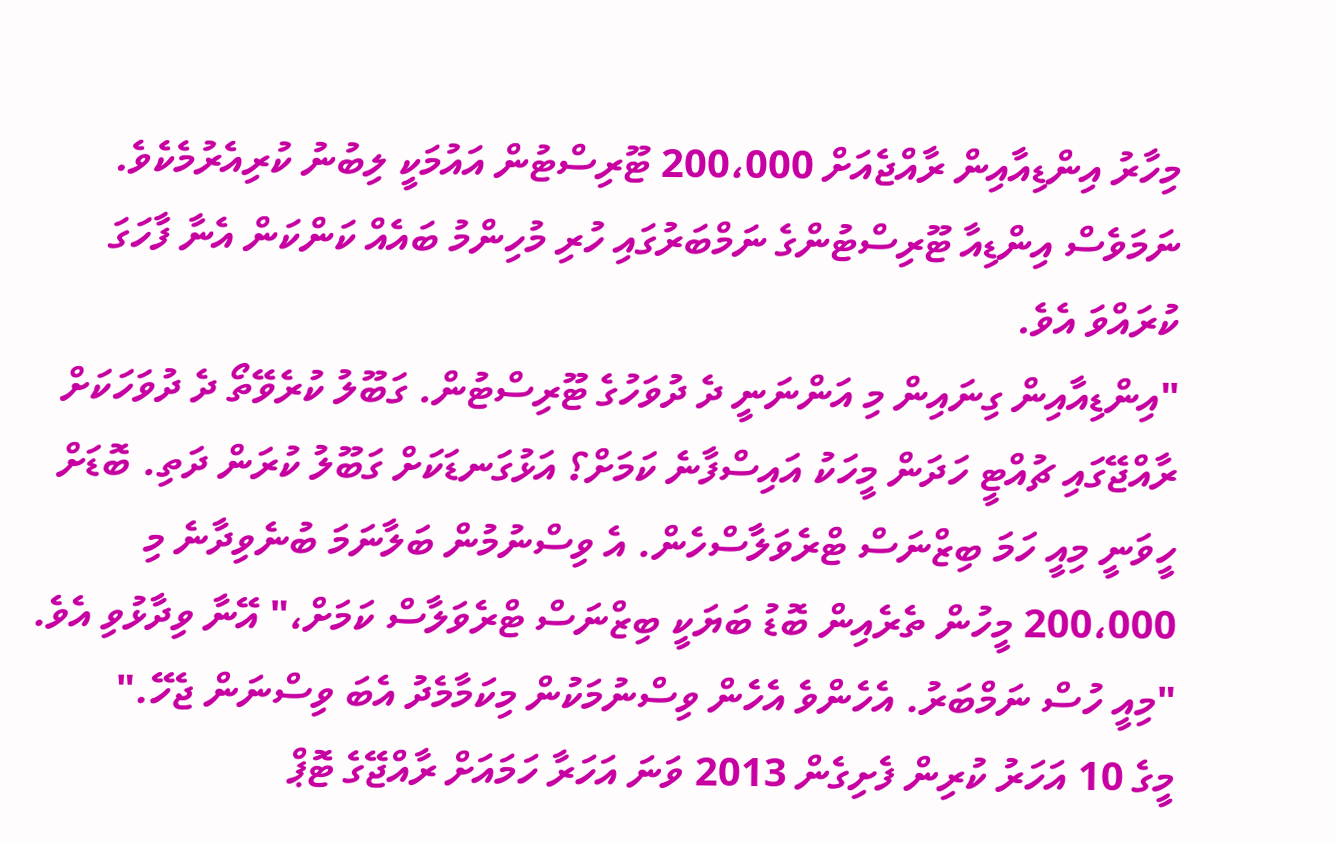މިހާރު އިންޑިއާއިން ރާއްޖެއަށް 200،000 ޓޫރިސްޓުން އައުމަކީ ލިބުނު ކުރިއެރުމެކެވެ. ނަމަވެސް އިންޑިއާ ޓޫރިސްޓުންގެ ނަމްބަރުގައި ހުރި މުހިންމު ބައެއް ކަންކަން އެނާ ފާހަގަ ކުރައްވަ އެވެ.
"އިންޑިއާއިން ގިނައިން މި އަންނަނީ ދެ ދުވަހުގެ ޓޫރިސްޓުން. ގަބޫލު ކުރެވޭތޯ ދެ ދުވަހަކަށް ރާއްޖޭގައި ޗުއްޓީ ހަދަން މީހަކު އައިސްފާނެ ކަމަށް؟ އަޅުގަނޑަކަށް ގަބޫލު ކުރަން ދަތި. ބޮޑަށް ހީވަނީ މިއީ ހަމަ ބިޒްނަސް ޓްރެވަލާސްހެން. އެ ވިސްނުމުން ބަލާނަމަ ބުނެވިދާނެ މި 200،000 މީހުން ތެރެއިން ބޮޑު ބަޔަކީ ބިޒްނަސް ޓްރެވަލާސް ކަމަށް،" އޭނާ ވިދާޅުވި އެވެ. "މިއީ ހުސް ނަމްބަރު. އެހެންވެ އެހެން ވިސްނުމަކުން މިކަމާމެދު އެބަ ވިސްނަން ޖެހޭ."
މީގެ 10 އަހަރު ކުރިން ފެށިގެން 2013 ވަނަ އަހަރާ ހަމައަށް ރާއްޖޭގެ ޓޮޕް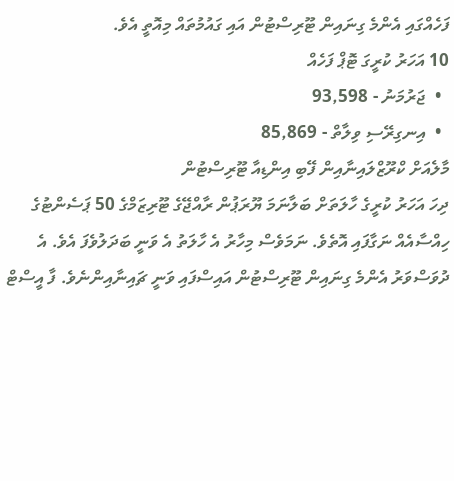ފަހެއްގައި އެންމެ ގިނައިން ޓޫރިސްޓުން އައި ގައުމުތައް މިއޮތީ އެވެ.
10 އަހަރު ކުރީގަ ޓޮޕް ފަހެއް
  •  ޖަރުމަނު - 93,598
  •  އިނގިރޭސި ވިލާތް - 85,869
މާލެއަށް ކްރޫޒްލައިނާއިން ފޭބި އިންޑިއާ ޓޫރިސްޓުން
ދިހަ އަހަރު ކުރީގެ ހާލަތަށް ބަލާނަމަ ޔޫރަޕުން ރާއްޖޭގެ ޓޫރިޒަމްގެ 50 ޕަސެންޓުގެ ހިއްސާއެއް ނަގާފައި އޮތެވެ. ނަމަވެސް މިހާރު އެ ހާލަތު އެ ވަނީ ބަދަލުވެފަ އެވެ. އެ ދުވަސްވަރު އެންމެ ގިނައިން ޓޫރިސްޓުން އައިސްފައި ވަނީ ޗައިނާއިންނެވެ. ފާ އީސްޓް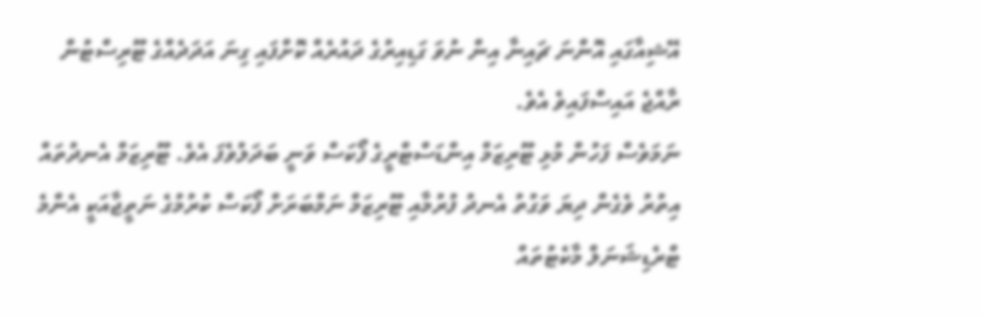އޭޝިއާގައި އޮންނަ ޗައިނާ އިން ނުވަ ގަޑިއިރުގެ ދައުރެއް ކޮށްފައި ގިނަ އަދަދެއްގެ ޓޫރިސްޓުން ރާއްޖެ އައިސްފައިވެ އެވެ.
ނަމަވެސް ފަހުން މުޅި ޓޫރިޒަމް އިންޑަސްޓްރީގެ ފޯކަސް ވަނީ ބަދަލުވެފަ އެވެ. ޓޫރިޒަމް އެނދުތައް އިތުރު ވެގެން ދިޔަ ވަގުތު އެނދު ފުރުމާއި ޓޫރިޒަމް ނަމްބަރަށް ފޯކަސް ކުރުމުގެ ނަތީޖާއަކީ އެންމެ ޓްރެޑިޝަނަލް މާކެޓުތައް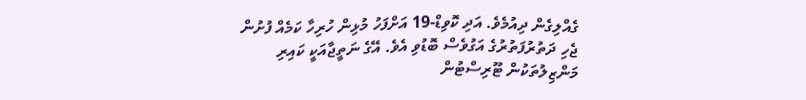ގެއްލިގެން ދިއުމެވެ. އަދި ކޮވިޑް-19 އަށްފަހު މުޅިން ހުރިހާ ކަމެއް ފުށުން ޖެހި ދަތުރުފަތުރުގެ އަގުވެސް ބޮޑުވި އެވެ. އޭގެ ނަތީޖާއަކީ ކައިރި މަންޒިލުތަކުން ޓޫރިސްޓުން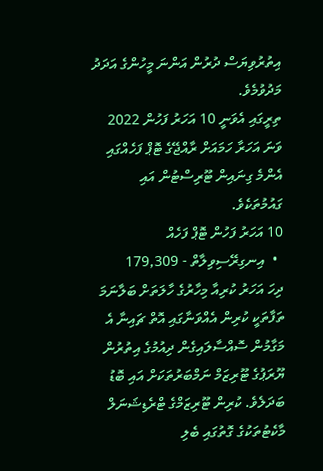އިތުރުވިޔަސް ދުރުން އަންނަ މީހުންގެ އަދަދު މަދުވުމެވެ.
ތިރީގައި އެވަނީ 10 އަހަރު ފަހުން 2022 ވަނަ އަހަރާ ހަމައަށް ރާއްޖޭގެ ޓޮޕް ފަހެއްގައި އެންމެ ގިނައިން ޓޫރިސްޓުން އައި ގައުމުތަކެވެ.
10 އަހަރު ފަހުން ޓޮޕް ފަހެއް
  •  އިނގިރޭސިވިލާތް - 179,309
ދިހަ އަހަރު ކުރިއާ މިހާރުގެ ހާލަތަށް ބަލާނަމަ ތަފާތަކީ ކުރިން އެއްވަނާގައި އޮތް ޗައިނާ އެ މަގާމުން ސޮއްސާލައިގެން ދިއުމުގެ އިތުރުން ޔޫރަޕުގެ ޓޫރިޒަމް ނަމްބަރުތަކަށް އައި ބޮޑު ބަދަލެވެ. ކުރިން ޓޫރިޒަމްގެ ޓްރެޑިޝަނަލް މާކެޓުތަކުގެ ގޮތުގައި ބެލި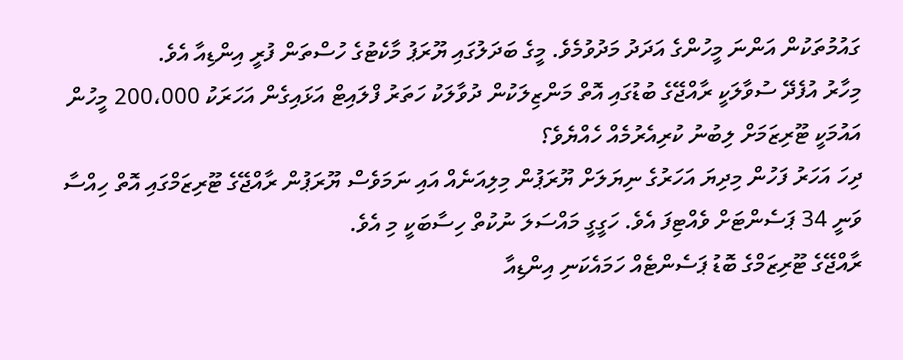ގައުމުތަކުން އަންނަ މީހުންގެ އަދަދު މަދުވުމެވެ. މީގެ ބަދަލުގައި ޔޫރަޕު މާކެޓުގެ ހުސްތަން ފުރީ އިންޑިއާ އެވެ.
މިހާރު އުފެދޭ ސުވާލަކީ ރާއްޖޭގެ ބުޑުގައި އޮތް މަންޒިލަކުން ދުވާލަކު ހަތަރު ފްލައިޓް އަޅައިގެން އަހަރަކު 200،000 މީހުން އައުމަކީ ޓޫރިޒަމަށް ލިބުނު ކުރިއެރުމެއް ހެއްޔެވެ؟
ދިހަ އަހަރު ފަހުން މިދިޔަ އަހަރުގެ ނިޔަލަށް ޔޫރަޕުން މިލިއަނެއް އައި ނަމަވެސް ޔޫރަޕުން ރާއްޖޭގެ ޓޫރިޒަމްގައި އޮތް ހިއްސާ ވަނީ 34 ޕަސެންޓަށް ވެއްޓިފަ އެވެ. ހަގީގީ މައްސަލަ ނުކުތް ހިސާބަކީ މި އެވެ.
ރާއްޖޭގެ ޓޫރިޒަމްގެ ބޮޑު ޕަސެންޓެއް ހަމައެކަނި އިންޑިއާ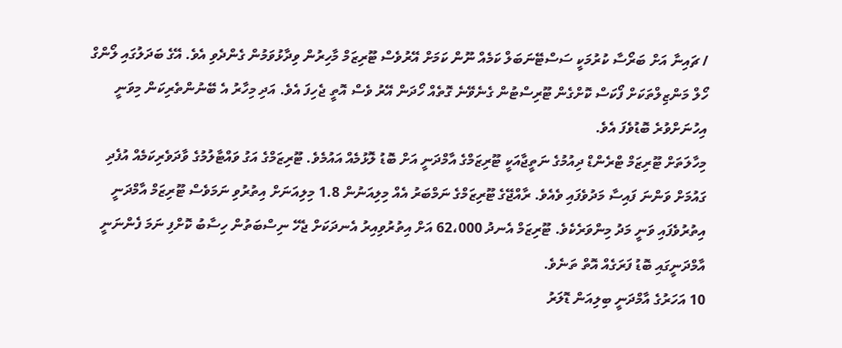/ ޗައިނާ އަށް ބަރޯސާ ކުރުމަކީ ސަސްޓޭނަބަލް ކަމެއް ނޫން ކަމަށް އޭރުވެސް ޓޫރިޒަމް މާހިރުން ވިދާޅުވަމުން ގެންދެވި އެވެ. އޭގެ ބަދަލުގައި ލޯންގް ހޯލް މަންޒިލްތަކަށް ފޯކަސް ކޮށްގެން ޓޫރިސްޓުން ގެނެވޭނެ ގޮތެއް ހޯދަން އޭރު ވެސް އޮތީ ޖެހިފަ އެވެ. އަދި މިހާރު އެ ބޭނުންތެރިކަން މިވަނީ އިހުނަށްވުރެ ބޮޑުވެފަ އެވެ.
މިހާލަތަށް ޓޫރިޒަމް ޓްރެންޑް ދިއުމުގެ ނަތީޖާއަކީ ޓޫރިޒަމްގެ އާމްދަނީ އަށް ބޮޑު ލޮޅުމެއް އައުމެވެ. ޓޫރިޒަމްގެ އަގު ވައްޓާލުމުގެ ވާދަވެރިކަމެއް އުފެދި ގައުމަށް ވަންނަ ފައިސާ މަދުވެފައި ވެއެވެ. ރާއްޖޭގެ ޓޫރިޒަމްގެ ނަމްބަރު އެއް މިލިއަނުން 1.8 މިލިއަނަށް އިތުރުވި ނަމަވެސް ޓޫރިޒަމް އާމްދަނީ އިތުރުވެފައި ވަނީ މަދު މިންވަރެކެވެ. ޓޫރިޒަމް އެނދު 62،000 އަށް އިތުރުވިއިރު އެނދަކަށް ޖެހޭ ނިސްބަތުން ހިސާބު ކޮށްފި ނަމަ ފެންނަނީ އާމްދަނީގައި ބޮޑު ފަރަގެއް އޮތް ތަނެވެ.
10 އަހަރުގެ އާމްދަނީ ބިލިއަން ޑޮލަރު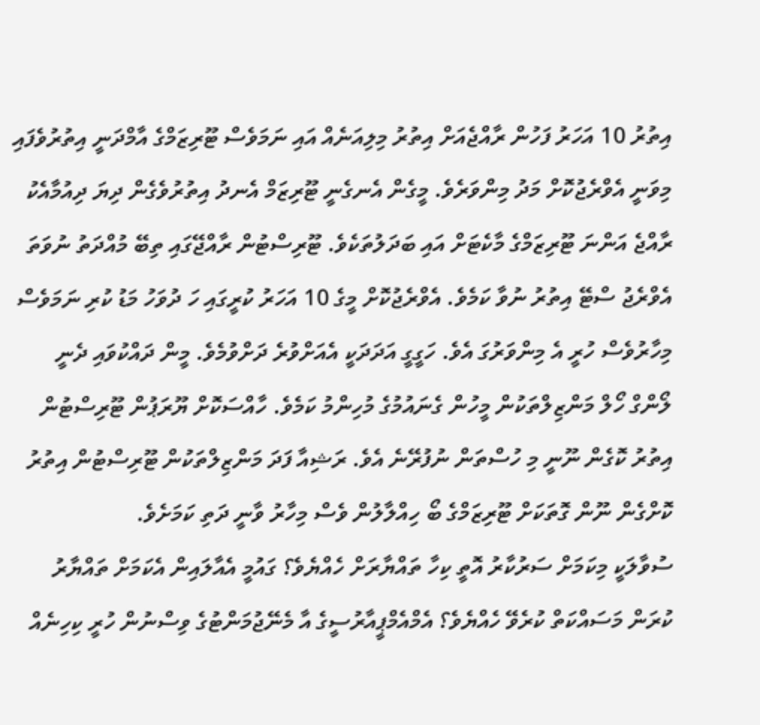އިތުރު 10 އަހަރު ފަހުން ރާއްޖެއަށް އިތުރު މިލިއަނެއް އައި ނަމަވެސް ޓޫރިޒަމްގެ އާމްދަނީ އިތުރުވެފައި މިވަނީ އެވްރެޖުކޮށް މަދު މިންވަރެވެ. މީގެން އެނގެނީ ޓޫރިޒަމް އެނދު އިތުރުވެގެން ދިޔަ ދިއުމާއެކު ރާއްޖެ އަންނަ ޓޫރިޒަމްގެ މާކެޓަށް އައި ބަދަލުތަކެވެ. ޓޫރިސްޓުން ރާއްޖޭގައި ތިބޭ މުއްދަތު ނުވަތަ އެވްރެޖު ސްޓޭ އިތުރު ނުވާ ކަމެވެ. އެވްރެޖުކޮށް މީގެ 10 އަހަރު ކުރީގައި ހަ ދުވަހު މަޑު ކުރި ނަމަވެސް މިހާރުވެސް ހުރީ އެ މިންވަރުގަ އެވެ. ހަގީގީ އަދަދަކީ އެއަށްވުރެ ދަށްވުމެވެ. މީން ދައްކުވައި ދެނީ ލޯންގް ހޯލް މަންޒިލްތަކުން މީހުން ގެނައުމުގެ މުހިންމު ކަމެވެ. ހާއްސަކޮށް ޔޫރަޕުން ޓޫރިސްޓުން އިތުރު ކޮގެން ނޫނީ މި ހުސްތަން ނުފުރޭނެ އެވެ. ރަޝިއާ ފަދަ މަންޒިލްތަކުން ޓޫރިސްޓުން އިތުރު ކޮށްގެން ނޫން ގޮތަކަށް ޓޫރިޒަމްގެ ބޯ ހިއްލާލުން ވެސް މިހާރު ވާނީ ދަތި ކަމަށެވެ.
ސުވާލަކީ މިކަމަށް ސަރުކާރު އޮތީ ކިހާ ތައްޔާރަށް ހެއްޔެވެ؟ ގައުމީ އެއާލައިން އެކަމަށް ތައްޔާރު ކުރަން މަސައްކަތް ކުރެވޭ ހެއްޔެވެ؟ އެމްއެމްޕީއާރުސީގެ އާ މެނޭޖުމަންޓުގެ ވިސްނުން ހުރީ ކިހިނެއް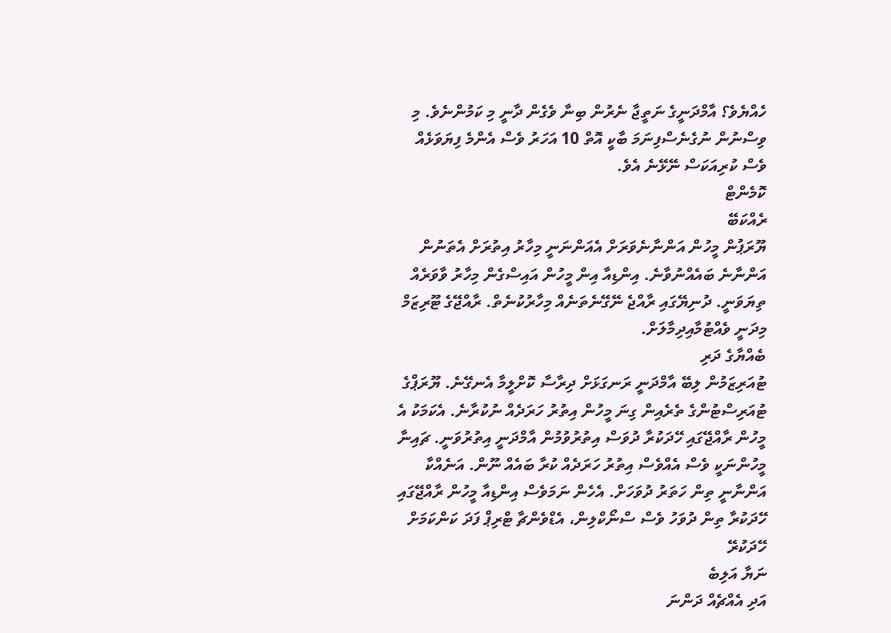ހެއްޔެވެ؟ އާމްދަނީގެ ނަތީޖާ ނެރުން ބިނާ ވެގެން ދާނީ މި ކަމުންނެވެ. މި ވިސްނުން ނުގެނެސްފިނަމަ ބާކީ އޮތް 10 އަހަރު ވެސް އެންމެ ފިޔަވަޅެއް ވެސް ކުރިއަކަސް ނޭޅޭނެ އެވެ.
ކޮމެންޓް
ރެއްކަބޭ
ޔޫރަޕުން މީހުން އަންނާނެވަރަށް އެއަންނަނީ މިހާރު އިތުރަށް އެތަނުން އަންނާނެ ބައެއްނުވާނެ. އިންޑިއާ އިން މީހުން އައިސްގެން މިހާރު ވާވަރެއް ތިޔަވަނީ. ދުނިޔޭގައި ރާއްޖެ ނޭގޭނެތަނެއް މިހާރުކުނެތް. ރާއްޖޭގެ ޓޫރިޒަމް މިދަނީ ވެއްޓުމާއިދިމާލަށް.
ބެއްޔާގެ ދަރި
ޓުއަރިޒަމުން ލިބޭ އާމްދަނީ ރަނގަޅަށް ދިރާސާ ކޮށްލީމާ އެނގޭނެ. ޔޫރަޕްގެ ޓުއަރިސްޓުންގެ ތެރެއިން ގިނަ މީހުން އިތުރު ހަރަދެއް ނުކުރާނެ. އެކަމަކު އެ މީހުން ރާއްޖޭގައި ހޭދަކުރާ ދުވަސް އިތުރުވުމުން އާމްދަނީ އިތުރުވަނީ. ޗައިނާ މީހުންނަކީ ވެސް އެއްވެސް އިތުރު ހަރަދެއް ކުރާ ބައެއް ނޫން. އަނެއްކާ އަންނާނީ ތިން ހަތަރު ދުވަހަށް. އެހެން ނަމަވެސް އިންޑިއާ މީހުން ރާއްޖޭގައި ހޭދަކުރާ ތިން ދުވަހު ވެސް ސްނޯކްލިން، އެޑްވެންޗާ ޓްރިޕް ފަދަ ކަންކަމަށް ހޭދަކުރޭ
ނަޔާ އަލިބެ
އަދި އެއްޗެއް ދަންނަ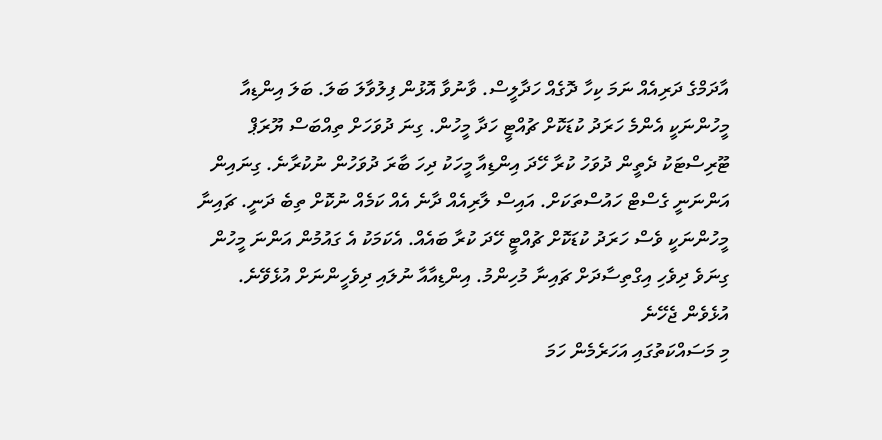އާދަމްގެ ދަރިއެއް ނަމަ ކިހާ ދޮގެއް ހަދާލީސް. ވާނުވާ އޮޅުން ފިލުވާލަ ބަލަ. ބަލަ އިންޑިއާ މީހުންނަކީ އެންމެ ހަރަދު ކުޑަކޮށް ޗުއްޓީ ހަދާ މީހުން. ގިނަ ދުވަހަށް ތިއްބަސް ޔޫރަޕް ޓޫރިސްޓަކު ދެތީން ދުވަހު ކުރާ ހޭދަ އިންޑިއާ މީހަކު ދިހަ ބާރަ ދުވަހުން ނުކުރާނެ. ގިނައިން އަންނަނީ ގެސްޓް ހައުސްތަކަށް. އައިސް ލާރިއެއް ދާނެ އެއް ކަމެއް ނުކޮށް ތިބެ ދަނީ. ޗައިނާ މީހުންނަކީ ވެސް ހަރަދު ކުޑަކޮށް ޗުއްޓީ ހޭދަ ކުރާ ބައެއް. އެކަމަކު އެ ގައުމުން އަންނަ މީހުން ގިނަވެ ދިވެހި އިގްތިސާދަށް ޗައިނާ މުހިންމު. އިންޑިއާއާ ނުލައި ދިވެހީންނަށް އުޅެވޭނެ. އުޅެވެން ޖެހޭނެ
މި މަސައްކަތުގައި އަހަރެމެން ހަމަ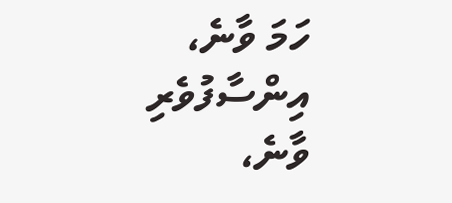ހަމަ ވާނެ، އިންސާފުވެރި ވާނެ،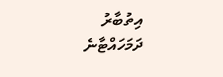އިތުބާރު ދަމަހައްޓާނެ